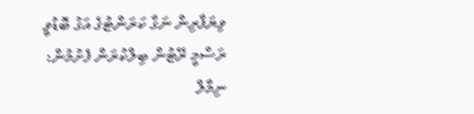ވިޔަފާރިން ނަގާ ކަރަންޓުގެ އަގު ބޮޑުވީ ރަސްމީ ރޭޓުން ބިލްކުރަން ފެށުމުން: ނިމާލް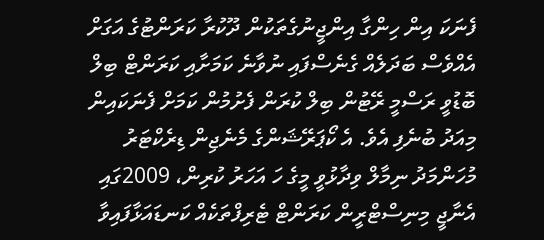ފެނަކަ އިން ހިންގާ އިންޖީނުގެތަކުން ދޫކުރާ ކަރަންޓުގެ އަގަށް އެއްވެސް ބަދަލެއް ގެނެސްފައި ނުވާނެ ކަމަށާއި ކަރަންޓް ބިލް ބޮޑުވީ ރަސްމީ ރޭޓުން ބިލް ކުރަން ފެށުމުން ކަމަށް ފެނަކައިން މިއަދު ބުނެފި އެވެ. އެ ކޯޕަރޭޝަންގެ މެނެޖިން ޑިރެކްޓަރު މުހަންމަދު ނިމާލް ވިދާޅުވީ މީގެ ހަ އަހަރު ކުރިން، 2009ގައި އެނާޖީ މިނިސްޓްރީން ކަރަންޓް ޓެރިފްތަކެއް ކަނޑައަޅާފައިވާ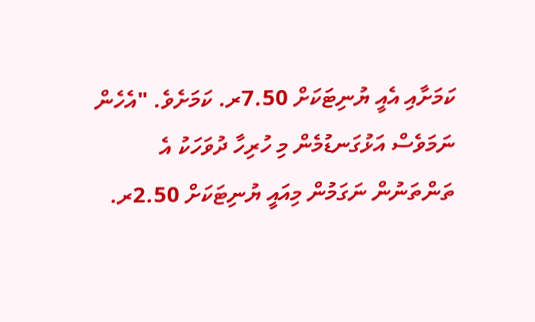ކަމަށާއި އެއީ ޔުނިޓަކަށް 7.50ރ. ކަމަށެވެ. "އެހެން ނަމަވެސް އަޅުގަނޑުމެން މި ހުރިހާ ދުވަހަކު އެ ތަންތަނުން ނަގަމުން މިއައީ ޔުނިޓަކަށް 2.50ރ.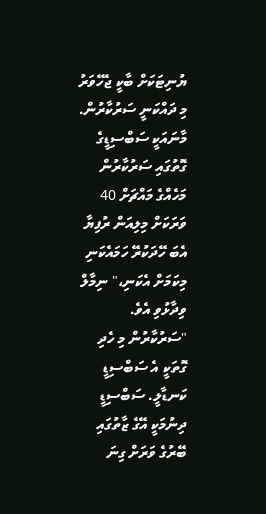ޔުނިޓަކަށް ބާކީ ޖެހޭވަރު މި ދައްކަނީ ސަރުކާރުން. މާނައަކީ ސަބްސިޑީގެ ގޮތުގައި ސަރުކާރުން މަހެއްގެ މައްޗަށް 40 ވަރަކަށް މިލިއަން ރުފިޔާ އެބަ ހޭދަކުރޭ ހަމައެކަނި މިކަމަށް އެކަނި،" ނިމާލް ވިދާޅުވި އެވެ. "ސަރުކާރުން މި ހެދި ގޮތަކީ އެ ސަބްސިޑީ ކަނޑާލީ. ސަބްސިޑީ ދިނުމަކީ އޭގެ ޒާތުގައި ބޭރުގެ ވަރަށް ގިނަ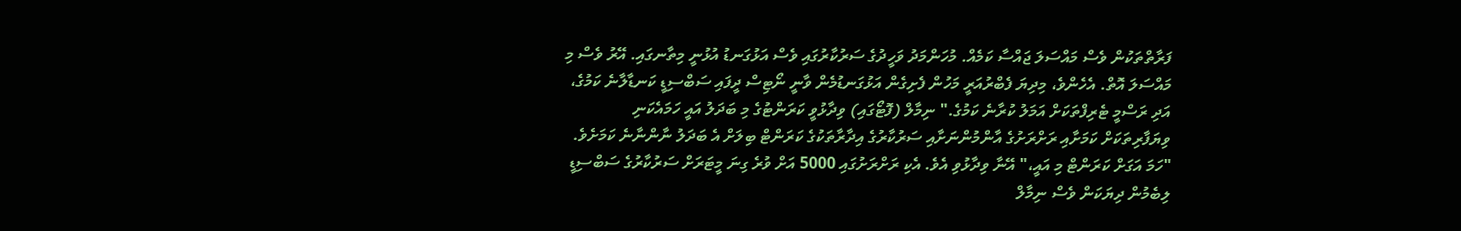ފަރާތްތަކުން ވެސް މައްސަލަ ޖައްސާ ކަމެއް. މުހަންމަދު ވަހީދުގެ ސަރުކާރުގައި ވެސް އަޅުގަނޑު އުޅުނީ މިތާނގައި. އޭރު ވެސް މި މައްސަލަ އޮތް. އެހެންވެ، މިދިޔަ ފެބްރުއަރީ މަހުން ފެށިގެން އަޅުގަނޑުމެން ވާނީ ނޯޓިސް ދީފައި ސަބްސިޑީ ކަނޑާލާނެ ކަމުގެ، އަދި ރަސްމީ ޓެރިފްތަކަށް އަމަލު ކުރާނެ ކަމުގެ." ނިމާލް (ފޮޓޯގައި) ވިދާޅުވީ ކަރަންޓުގެ މި ބަދަލު އައީ ހަމައެކަނި ވިޔަފާރިތަކަށް ކަމަށާއި ރަށްރަށުގެ އާންމުންނަށާއި ސަރުކާރުގެ އިދާރާތަކުގެ ކަރަންޓް ބިލަށް އެ ބަދަލު ނާންނާނެ ކަމަށެވެ. "ހަމަ އަގަށް ކަރަންޓް މި އައީ،" އޭނާ ވިދާޅުވި އެވެ. އެކި ރަށްރަށުގައި 5000 އަށް ވުރެ ގިނަ މީޓަރަށް ސަރުކާރުގެ ސަބްސިޑީ ލިބެމުން ދިޔަކަން ވެސް ނިމާލް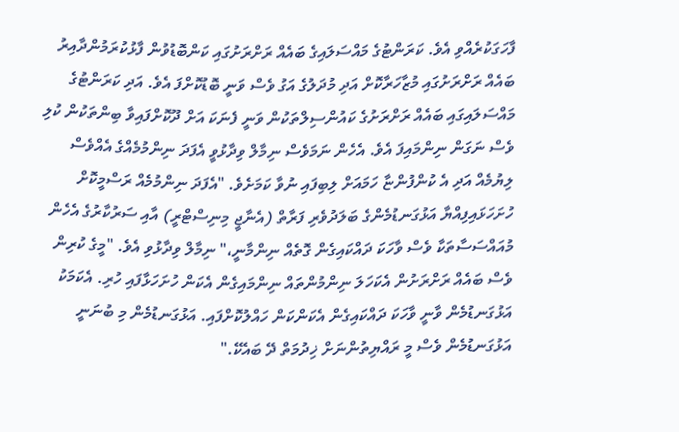ފާހަގަކުރެއްވި އެވެ. ކަރަންޓުގެ މައްސަލައިގެ ބައެއް ރަށްރަށުގައި ކަންބޮޑުވުން ފާޅުކުރަމުންދާއިރު ބައެއް ރަށްރަށުގައި މުޒާހަރާކޮށް އަދި މުދަލުގެ އަގު ވެސް ވަނީ ބޮޑުކޮށްފަ އެވެ. އަދި ކަރަންޓުގެ މައްސަލައިގައި ބައެއް ރަށްރަށުގެ ކައުންސިލްތަކުން ވަނީ ފެނަކަ އަށް ދޫކޮށްފައިވާ ބިންތަކުން ކުލި ވެސް ނަގަން ނިންމައިފަ އެވެ. އެހެން ނަމަވެސް ނިމާލް ވިދާޅުވީ އެފަދަ ނިންމުމެއްގެ އެއްވެސް ލިޔުމެއް އަދި އެ ކުންފުންޏާ ހަމައަށް ލިބިފައި ނުވާ ކަމަށެވެ. "އެފަދަ ނިންމުމެއް ރަސްމީކޮށް ހުށަހަޅައިފިއްޔާ އަޅުގަނޑުމެންގެ ބަލަދުވެރި ފަރާތް (އެނާޖީ މިނިސްޓްރީ) އާއި ސަރުކާރުގެ އެހެން މުއައްސަސާތަކާ ވެސް ވާހަކަ ދައްކައިގެން ގޮތެއް ނިންމާނީ،" ނިމާލް ވިދާޅުވި އެވެ. "މީގެ ކުރިން ވެސް ބައެއް ރަށްރަށުން އެކަހަލަ ނިންމުންތައް ނިންމައިގެން އެކަން ހުށަހަޅާފައި ހުރި. އެކަމަކު އަޅުގަނޑުމެން ވާނީ ވާހަކަ ދައްކައިގެން އެކަންކަން ހައްލުކޮށްފައި. އަޅުގަނޑުމެން މި ބުނަނީ އަޅުގަނޑުމެން ވެސް މީ ރައްޔިތުންނަށް ޚިދުމަތް ދޭ ބައެކޭ."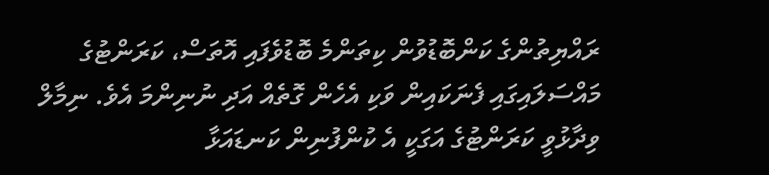ރައްޔިތުންގެ ކަންބޮޑުވުން ކިތަންމެ ބޮޑުވެފައި އޮތަސް، ކަރަންޓުގެ މައްސަލައިގައި ފެނަކައިން ވަކި އެހެން ގޮތެއް އަދި ނުނިންމަ އެވެ. ނިމާލް ވިދާޅުވީ ކަރަންޓުގެ އަގަކީ އެ ކުންފުނިން ކަނޑައަޅާ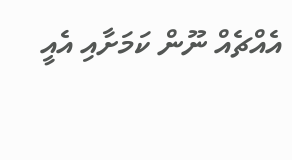އެއްޗެއް ނޫން ކަމަށާއި އެއީ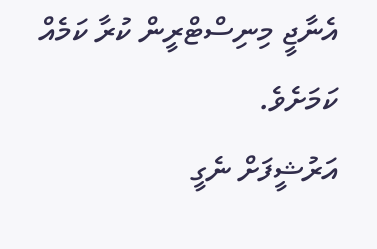އެނާޖީ މިނިސްޓްރީން ކުރާ ކަމެއް ކަމަށެވެ.
އަރުޝީފަށް ނެގީ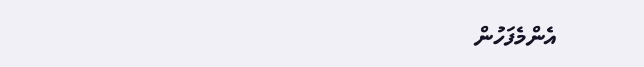އެންމެފަހުން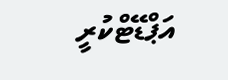އަޕްޑޭޓްކުރީ